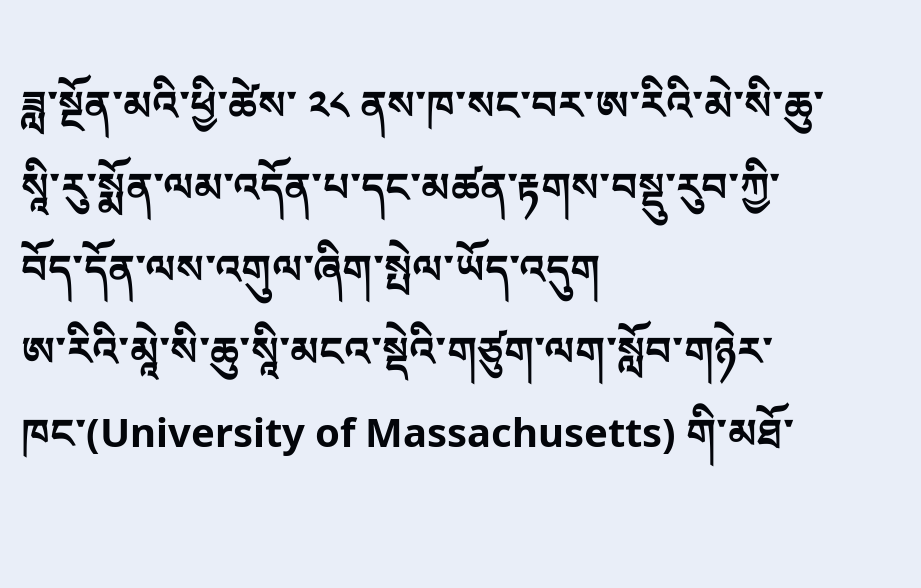ཟླ་སྔོན་མའི་ཕྱི་ཚེས་ ༢༨ ནས་ཁ་སང་བར་ཨ་རིའི་མེ་སི་ཆུ་སཱི་རུ་སྨོན་ལམ་འདོན་པ་དང་མཚན་རྟགས་བསྡུ་རུབ་ཀྱི་བོད་དོན་ལས་འགུལ་ཞིག་སྤེལ་ཡོད་འདུག
ཨ་རིའི་མཱེ་སི་ཆུ་སཱི་མངའ་སྡེའི་གཙུག་ལག་སློབ་གཉེར་ཁང་(University of Massachusetts) གི་མཐོ་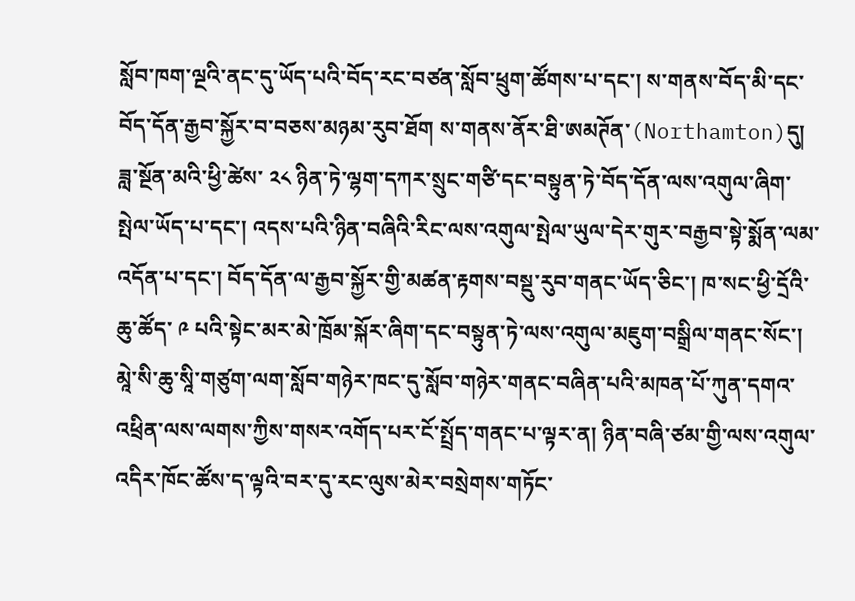སློབ་ཁག་ལྔའི་ནང་དུ་ཡོད་པའི་བོད་རང་བཙན་སློབ་ཕྲུག་ཚོགས་པ་དང་། ས་གནས་བོད་མི་དང་བོད་དོན་རྒྱབ་སྐྱོར་བ་བཅས་མཉམ་རུབ་ཐོག ས་གནས་ནོར་ཐི་ཨམཊོན་(Northamton)དུ། ཟླ་སྔོན་མའི་ཕྱི་ཚེས་ ༢༨ ཉིན་ཏེ་ལྷག་དཀར་སྲུང་གཙི་དང་བསྟུན་ཏེ་བོད་དོན་ལས་འགུལ་ཞིག་སྤེལ་ཡོད་པ་དང་། འདས་པའི་ཉིན་བཞིའི་རིང་ལས་འགུལ་སྤེལ་ཡུལ་དེར་གུར་བརྒྱབ་སྟེ་སྨོན་ལམ་འདོན་པ་དང་། བོད་དོན་ལ་རྒྱབ་སྐྱོར་གྱི་མཚན་རྟགས་བསྡུ་རུབ་གནང་ཡོད་ཅིང་། ཁ་སང་ཕྱི་དྲོའི་ཆུ་ཚོད་ ༩ པའི་སྟེང་མར་མེ་ཁྲོམ་སྐོར་ཞིག་དང་བསྟུན་ཏེ་ལས་འགུལ་མཇུག་བསྒྲིལ་གནང་སོང་།
མཱེ་སི་ཆུ་སཱི་གཙུག་ལག་སློབ་གཉེར་ཁང་དུ་སློབ་གཉེར་གནང་བཞིན་པའི་མཁན་པོ་ཀུན་དགའ་འཕྲིན་ལས་ལགས་ཀྱིས་གསར་འགོད་པར་ངོ་སྤྲོད་གནང་པ་ལྟར་ན། ཉིན་བཞི་ཙམ་གྱི་ལས་འགུལ་འདིར་ཁོང་ཚོས་ད་ལྟའི་བར་དུ་རང་ལུས་མེར་བསྲེགས་གཏོང་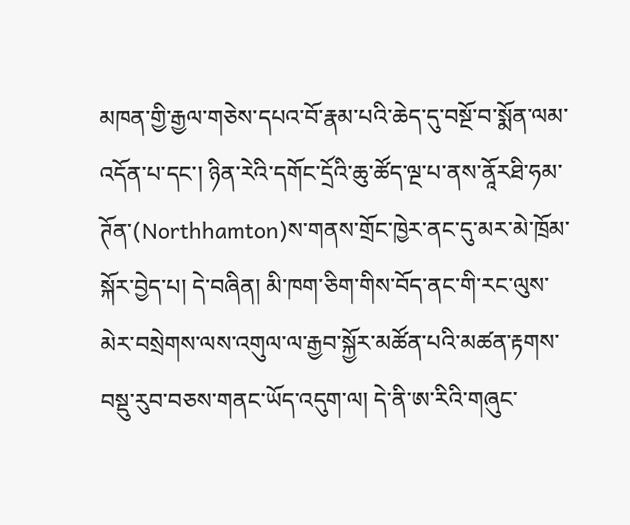མཁན་གྱི་རྒྱལ་གཅེས་དཔའ་བོ་རྣམ་པའི་ཆེད་དུ་བསྔོ་བ་སྨོན་ལམ་འདོན་པ་དང་། ཉིན་རེའི་དགོང་དྲོའི་ཆུ་ཚོད་ལྔ་པ་ནས་ནཱོརཐི་ཧམ་ཊོན་(Northhamton)ས་གནས་གྲོང་ཁྱེར་ནང་དུ་མར་མེ་ཁྲོམ་སྐོར་བྱེད་པ། དེ་བཞིན། མི་ཁག་ཅིག་གིས་བོད་ནང་གི་རང་ལུས་མེར་བསྲེགས་ལས་འགུལ་ལ་རྒྱབ་སྐྱོར་མཚོན་པའི་མཚན་རྟགས་བསྡུ་རུབ་བཅས་གནང་ཡོད་འདུག་ལ། དེ་ནི་ཨ་རིའི་གཞུང་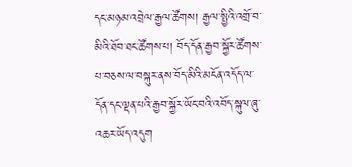དང་མཉམ་འབྲེལ་རྒྱལ་ཚོགས། རྒྱལ་སྤྱིའི་འགྲོ་བ་མིའི་ཐོབ་ཐང་ཚོགས་པ། བོད་དོན་རྒྱབ་སྐྱོར་ཚོགས་པ་བཅས་ལ་བསྐུར་ནས་བོད་མིའི་མངོན་འདོད་ལ་དོན་དང་ལྡན་པའི་རྒྱབ་སྐྱོར་ཡོང་བའི་འབོད་སྐུལ་ཞུ་འཆར་ཡོད་འདུག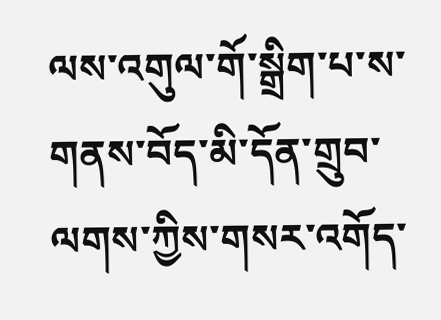ལས་འགུལ་གོ་སྒྲིག་པ་ས་གནས་བོད་མི་དོན་གྲུབ་ལགས་ཀྱིས་གསར་འགོད་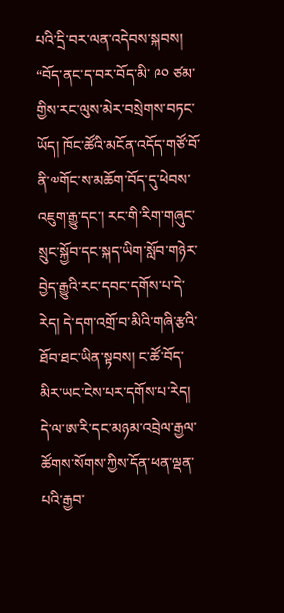པའི་དྲི་བར་ལན་འདེབས་སྐབས། “བོད་ནང་ད་བར་བོད་མི་ ༩༠ ཙམ་གྱིས་རང་ལུས་མེར་བསྲེགས་བཏང་ཡོད། ཁོང་ཚོའི་མངོན་འདོད་གཙོ་བོ་ནི་༧གོང་ས་མཆོག་བོད་དུ་ཕེབས་འཇུག་རྒྱུ་དང་། རང་གི་རིག་གཞུང་སྲུང་སྐྱོབ་དང་སྐད་ཡིག་སློབ་གཉེར་བྱེད་རྒྱུའི་རང་དབང་དགོས་པ་དེ་རེད། དེ་དག་འགྲོ་བ་མིའི་གཞི་རྩའི་ཐོབ་ཐང་ཡིན་སྟབས། ང་ཚོ་བོད་མིར་ཡང་ངེས་པར་དགོས་པ་རེད། དེ་ལ་ཨ་རི་དང་མཉམ་འབྲེལ་རྒྱལ་ཚོགས་སོགས་ཀྱིས་དོན་ཕན་ལྡན་པའི་རྒྱབ་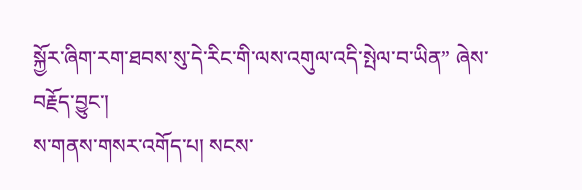སྐྱོར་ཞིག་རག་ཐབས་སུ་དེ་རིང་གི་ལས་འགུལ་འདི་སྤེལ་བ་ཡིན” ཞེས་བརྗོད་བྱུང་།
ས་གནས་གསར་འགོད་པ། སངས་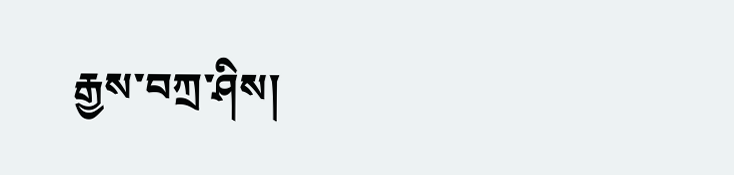རྒྱས་བཀྲ་ཤིས།